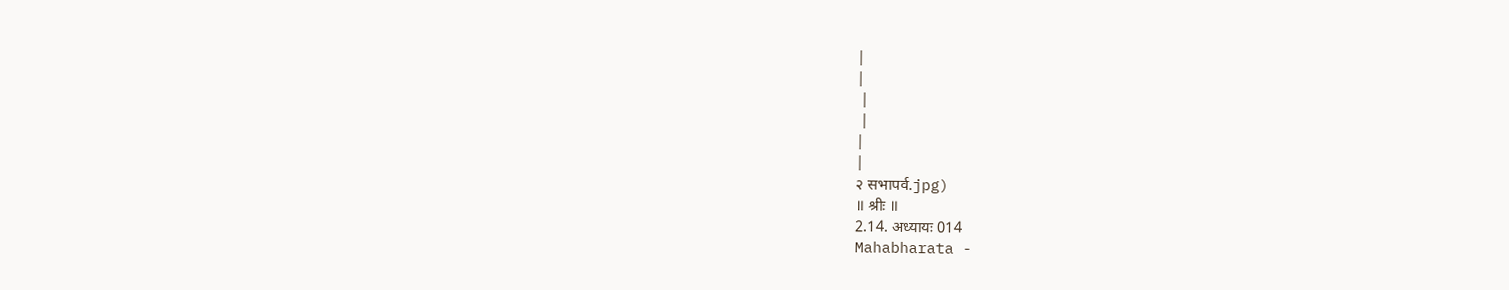|
|
 |
 |
|
|
२ सभापर्व.jpg)
॥ श्रीः ॥
2.14. अध्यायः 014
Mahabharata -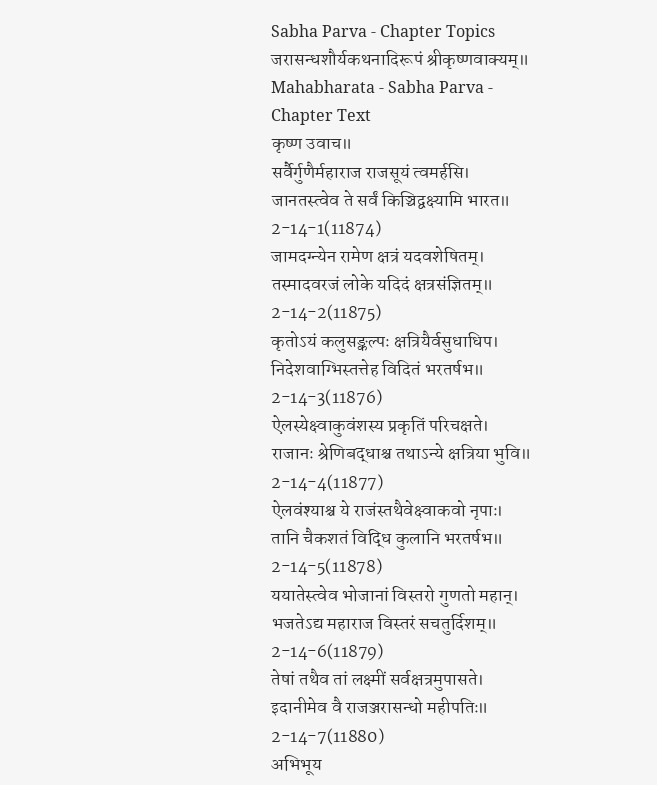Sabha Parva - Chapter Topics
जरासन्धशौर्यकथनादिरूपं श्रीकृष्णवाक्यम्॥
Mahabharata - Sabha Parva - Chapter Text
कृष्ण उवाच॥
सर्वैर्गुणैर्महाराज राजसूयं त्वमर्हसि।
जानतस्त्वेव ते सर्वं किञ्चिद्वक्ष्यामि भारत॥ 2-14-1(11874)
जामदग्न्येन रामेण क्षत्रं यदवशेषितम्।
तस्मादवरजं लोके यदिदं क्षत्रसंज्ञितम्॥ 2-14-2(11875)
कृतोऽयं कलुसङ्कल्पः क्षत्रियैर्वसुधाधिप।
निदेशवाग्भिस्तत्तेह विदितं भरतर्षभ॥ 2-14-3(11876)
ऐलस्येक्ष्वाकुवंशस्य प्रकृतिं परिचक्षते।
राजानः श्रेणिबद्धाश्च तथाऽन्ये क्षत्रिया भुवि॥ 2-14-4(11877)
ऐलवंश्याश्च ये राजंस्तथैवेक्ष्वाकवो नृपाः।
तानि चैकशतं विद्धि कुलानि भरतर्षभ॥ 2-14-5(11878)
ययातेस्त्वेव भोजानां विस्तरो गुणतो महान्।
भजतेऽद्य महाराज विस्तरं सचतुर्दिशम्॥ 2-14-6(11879)
तेषां तथैव तां लक्ष्मीं सर्वक्षत्रमुपासते।
इदानीमेव वै राजञ्जरासन्धो महीपतिः॥ 2-14-7(11880)
अभिभूय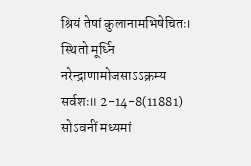श्रियं तेषां कुलानामभिषेचितः।
स्थितो मूर्ध्नि नरेन्द्राणामोजसाऽऽक्रम्य सर्वशः॥ 2-14-8(11881)
सोऽवनीं मध्यमां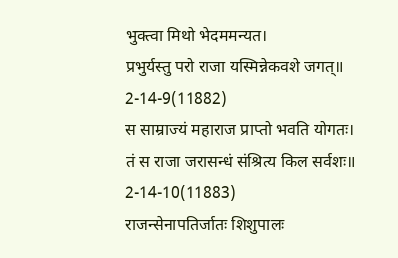भुक्त्वा मिथो भेदममन्यत।
प्रभुर्यस्तु परो राजा यस्मिन्नेकवशे जगत्॥ 2-14-9(11882)
स साम्राज्यं महाराज प्राप्तो भवति योगतः।
तं स राजा जरासन्धं संश्रित्य किल सर्वशः॥ 2-14-10(11883)
राजन्सेनापतिर्जातः शिशुपालः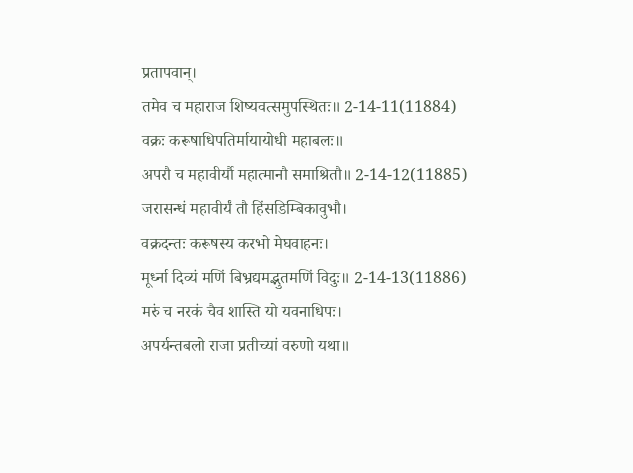प्रतापवान्।
तमेव च महाराज शिष्यवत्समुपस्थितः॥ 2-14-11(11884)
वक्रः करूषाधिपतिर्मायायोधी महाबलः॥
अपरौ च महावीर्यौ महात्मानौ समाश्रितौ॥ 2-14-12(11885)
जरासन्धं महावीर्यं तौ हिंसडिम्बिकावुभौ।
वक्रदन्तः करूषस्य करभो मेघवाहनः।
मूर्ध्ना दिव्यं मणिं बिभ्रद्यमद्भुतमणिं विदुः॥ 2-14-13(11886)
मरुं च नरकं चैव शास्ति यो यवनाधिपः।
अपर्यन्तबलो राजा प्रतीच्यां वरुणो यथा॥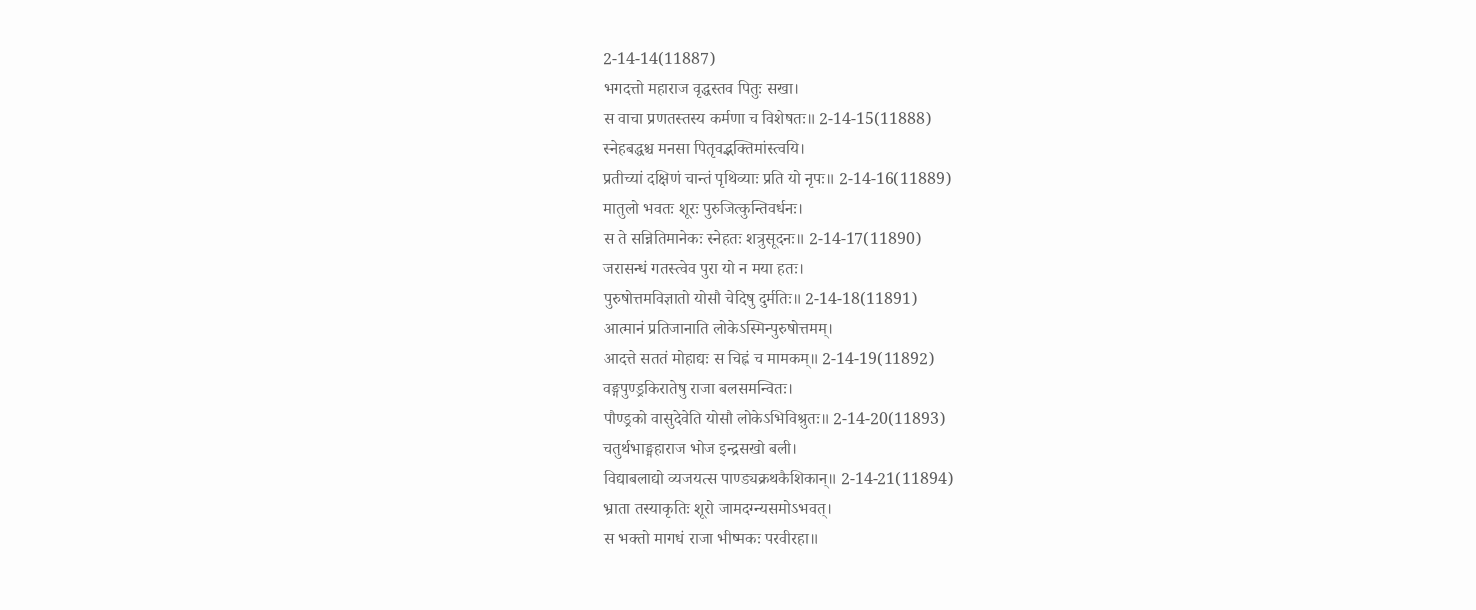2-14-14(11887)
भगदत्तो महाराज वृद्धस्तव पितुः सखा।
स वाचा प्रणतस्तस्य कर्मणा च विशेषतः॥ 2-14-15(11888)
स्नेहबद्धश्च मनसा पितृवद्भक्तिमांस्त्वयि।
प्रतीच्यां दक्षिणं चान्तं पृथिव्याः प्रति यो नृपः॥ 2-14-16(11889)
मातुलो भवतः शूरः पुरुजित्कुन्तिवर्धनः।
स ते सन्नितिमानेकः स्नेहतः शत्रुसूदनः॥ 2-14-17(11890)
जरासन्धं गतस्त्वेव पुरा यो न मया हतः।
पुरुषोत्तमविज्ञातो योसौ चेदिषु दुर्मतिः॥ 2-14-18(11891)
आत्मानं प्रतिजानाति लोकेऽस्मिन्पुरुषोत्तमम्।
आदत्ते सततं मोहाद्यः स चिह्नं च मामकम्॥ 2-14-19(11892)
वङ्गपुण्ड्रकिरातेषु राजा बलसमन्वितः।
पौण्ड्रको वासुदेवेति योसौ लोकेऽभिविश्रुतः॥ 2-14-20(11893)
चतुर्थभाङ्महाराज भोज इन्द्रसखो बली।
विद्याबलाद्यो व्यजयत्स पाण्ड्यक्रथकैशिकान्॥ 2-14-21(11894)
भ्राता तस्याकृतिः शूरो जामदग्न्यसमोऽभवत्।
स भक्तो मागधं राजा भीष्मकः परवीरहा॥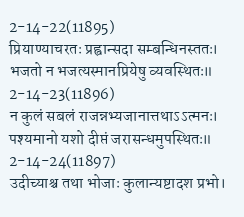2-14-22(11895)
प्रियाण्याचरतः प्रह्वान्सदा सम्बन्धिनस्ततः।
भजतो न भजत्यस्मानप्रियेषु व्यवस्थितः॥ 2-14-23(11896)
न कुलं सबलं राजन्नभ्यजानात्तथाऽऽत्मनः।
पश्यमानो यशो दीप्तं जरासन्धमुपस्थितः॥ 2-14-24(11897)
उदीच्याश्च तथा भोजाः कुलान्यष्टादश प्रभो।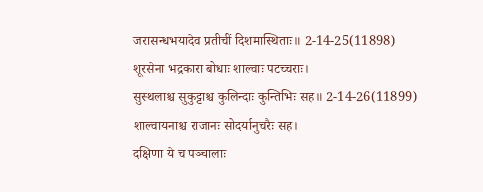जरासन्धभयादेव प्रतीचीं दिशमास्थिताः॥ 2-14-25(11898)
शूरसेना भद्रकारा बोधाः शाल्वाः पटच्चराः।
सुस्थलाश्च सुकुट्टाश्च कुलिन्दाः कुन्तिभिः सह॥ 2-14-26(11899)
शाल्वायनाश्च राजानः सोदर्यानुचरैः सह।
दक्षिणा ये च पञ्चालाः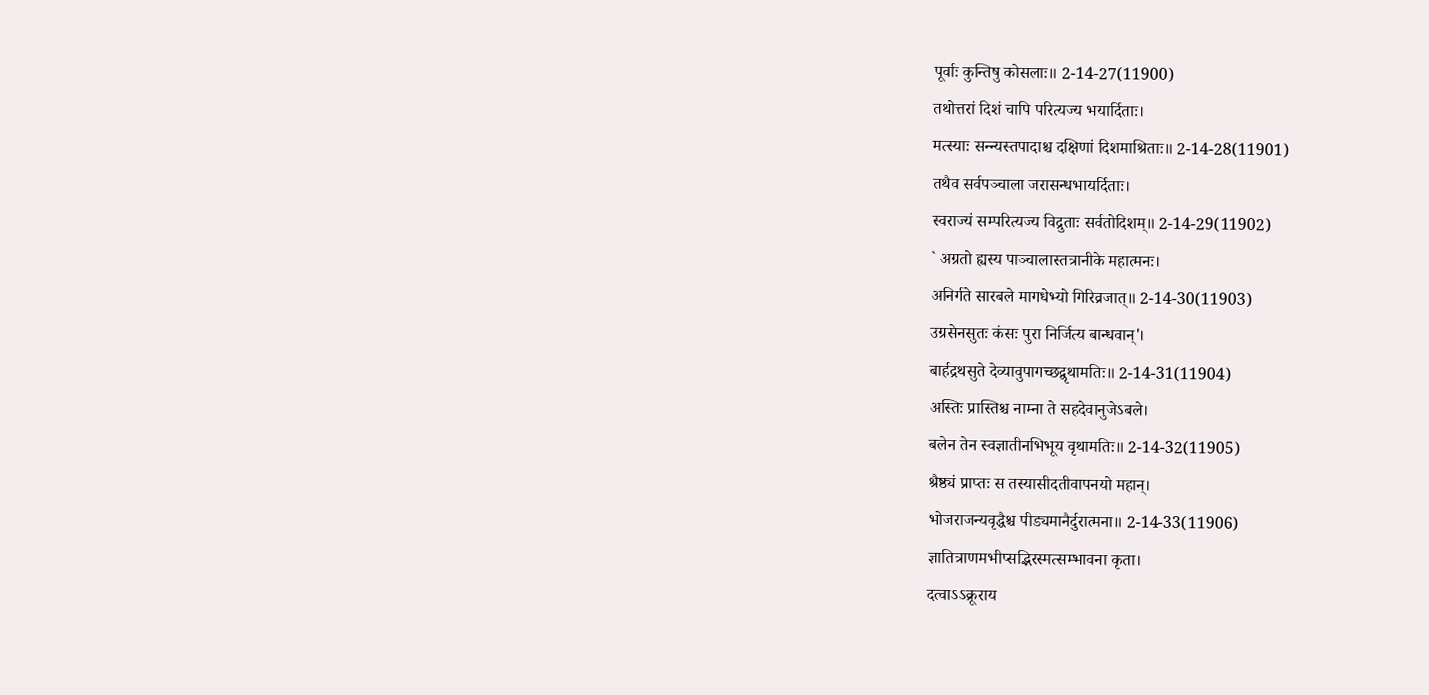पूर्वाः कुन्तिषु कोसलाः॥ 2-14-27(11900)
तथोत्तरां दिशं चापि परित्यज्य भयार्दिताः।
मत्स्याः सन्न्यस्तपादाश्च दक्षिणां दिशमाश्रिताः॥ 2-14-28(11901)
तथैव सर्वपञ्चाला जरासन्धभायर्दिताः।
स्वराज्यं सम्परित्यज्य विद्रुताः सर्वतोदिशम्॥ 2-14-29(11902)
` अग्रतो ह्यस्य पाञ्चालास्तत्रानीके महात्मनः।
अनिर्गते सारबले मागधेभ्यो गिरिव्रजात्॥ 2-14-30(11903)
उग्रसेनसुतः कंसः पुरा निर्जित्य बान्धवान्'।
बार्हद्रथसुते देव्यावुपागच्छद्वृथामतिः॥ 2-14-31(11904)
अस्तिः प्रास्तिश्च नाम्ना ते सहदेवानुजेऽबले।
बलेन तेन स्वज्ञातीनभिभूय वृथामतिः॥ 2-14-32(11905)
श्रैष्ठ्यं प्राप्तः स तस्यासीदतीवापनयो महान्।
भोजराजन्यवृद्धैश्च पीड्यमानैर्दुरात्मना॥ 2-14-33(11906)
ज्ञातित्राणमभीप्सद्भिरस्मत्सम्भावना कृता।
दत्वाऽऽक्रूराय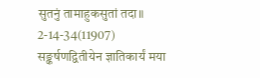सुतनुं तामाहुकसुतां तदा॥ 2-14-34(11907)
सङ्कर्षणद्वितीयेन ज्ञातिकार्यं मया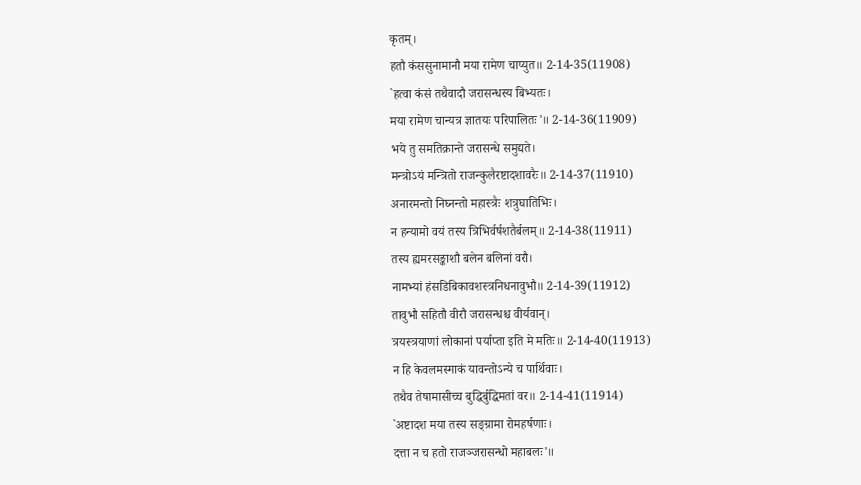कृतम्।
हतौ कंससुनामानौ मया रामेण चाप्युत॥ 2-14-35(11908)
`हत्वा कंसं तथैवादौ जरासन्धस्य बिभ्यतः।
मया रामेण चान्यत्र ज्ञातयः परिपालितः'॥ 2-14-36(11909)
भये तु समतिक्रान्ते जरासन्धे समुद्यते।
मन्त्रोऽयं मन्त्रितो राजन्कुलैरष्टादशावरैः॥ 2-14-37(11910)
अनारमन्तो निघ्नन्तो महास्त्रैः शत्रुघातिभिः।
न हन्यामो वयं तस्य त्रिभिर्वर्षशतैर्बलम्॥ 2-14-38(11911)
तस्य ह्यमरसङ्काशौ बलेन बलिनां वरौ।
नामभ्यां हंसडिबिकावशस्त्रनिधनावुभौ॥ 2-14-39(11912)
तावुभौ सहितौ वीरौ जरासन्धश्च वीर्यवान्।
त्रयस्त्रयाणां लोकानां पर्याप्ता इति मे मतिः॥ 2-14-40(11913)
न हि केवलमस्माकं यावन्तोऽन्ये च पार्थिवाः।
तथैव तेषामासीच्च बुद्धिर्बुद्धिमतां वर॥ 2-14-41(11914)
`अष्टादश मया तस्य सङ्ग्रामा रोमहर्षणाः।
दत्ता न च हतो राजञ्जरासन्धो महाबलः'॥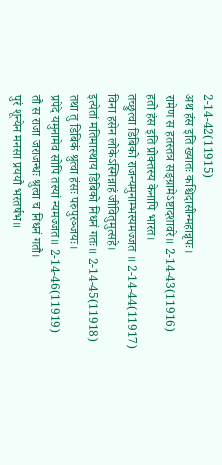2-14-42(11915)
अथ हंस इति ख्यातः कश्चिदासीन्महान्नृपः।
रामेण स हतस्तत्र सङ्ग्रामेऽष्टादशावरे॥ 2-14-43(11916)
हतो हंस इति प्रोक्तस्य केनापि भारत।
तच्छ्रुत्वा डिबिको राजन्यमुनाम्भस्यमज्जत ॥ 2-14-44(11917)
विना हसेन लोकेऽस्मिन्नाहं जीवितुमुत्सहे।
इत्येतां मतिमास्थाय डिबिको निधनं गतः॥ 2-14-45(11918)
तथा तु डिबिकं श्रुत्वा हंसः परुपुरञ्जयः।
प्रपेदे यमुनामेव सोपि तस्यां न्यमज्जत॥ 2-14-46(11919)
तौ स राजा जराजन्धः श्रुत्वा च निधनं गतौ।
पुरं शून्येन मनसा प्रययौ भरतर्षभ॥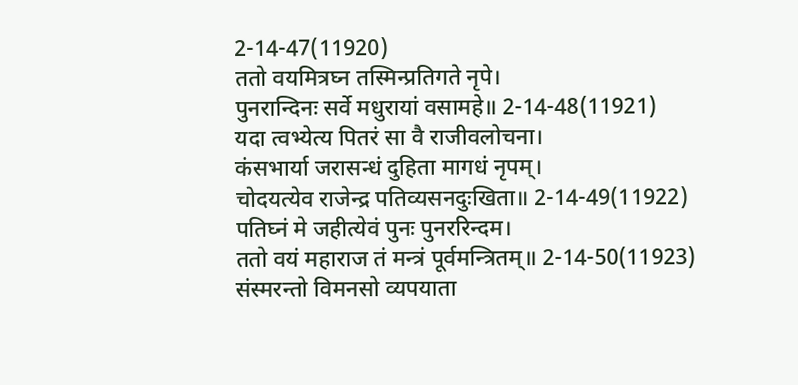2-14-47(11920)
ततो वयमित्रघ्न तस्मिन्प्रतिगते नृपे।
पुनरान्दिनः सर्वे मधुरायां वसामहे॥ 2-14-48(11921)
यदा त्वभ्येत्य पितरं सा वै राजीवलोचना।
कंसभार्या जरासन्धं दुहिता मागधं नृपम्।
चोदयत्येव राजेन्द्र पतिव्यसनदुःखिता॥ 2-14-49(11922)
पतिघ्नं मे जहीत्येवं पुनः पुनररिन्दम।
ततो वयं महाराज तं मन्त्रं पूर्वमन्त्रितम्॥ 2-14-50(11923)
संस्मरन्तो विमनसो व्यपयाता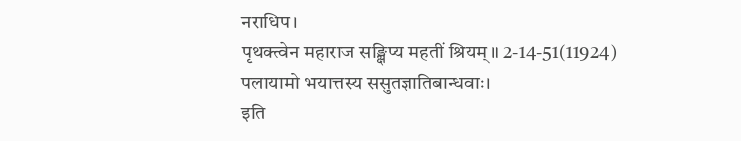नराधिप।
पृथक्त्वेन महाराज सङ्क्षिप्य महतीं श्रियम्॥ 2-14-51(11924)
पलायामो भयात्तस्य ससुतज्ञातिबान्धवाः।
इति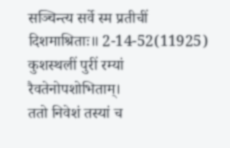सञ्चिन्त्य सर्वे स्म प्रतीचीं दिशमाश्रिताः॥ 2-14-52(11925)
कुशस्थलीं पुरीं रम्यां रैवतेनोपशोभिताम्।
ततो निवेशं तस्यां च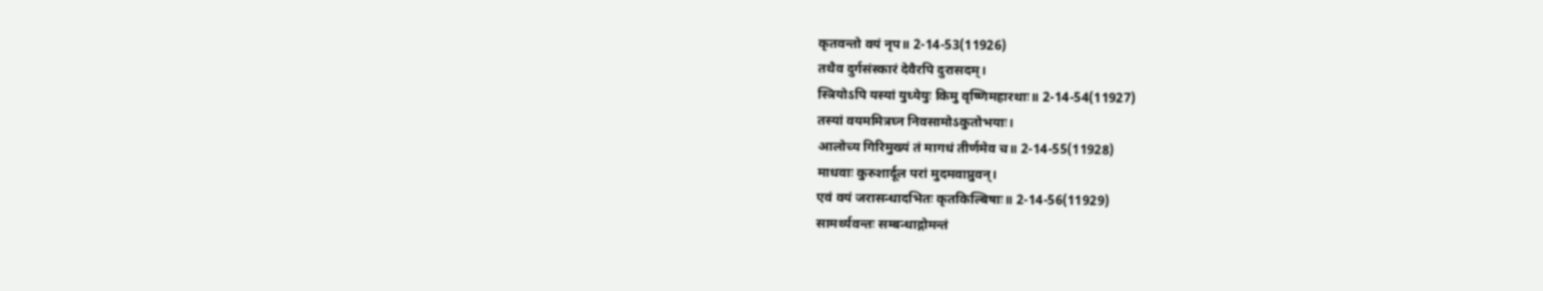कृतवन्तो वयं नृप॥ 2-14-53(11926)
तथैव दुर्गसंस्कारं देवैरपि दुरासदम्।
स्त्रियोऽपि यस्यां युध्येयुः किमु वृष्णिमहारथाः॥ 2-14-54(11927)
तस्यां वयममित्रघ्न निवसामोऽकुतोभयाः।
आलोच्य गिरिमुख्यं तं मागधं तीर्णमेव च॥ 2-14-55(11928)
माधवाः कुरुशार्दूल परां मुदमवाप्नुवन्।
एवं वयं जरासन्धादभितः कृतकिल्बिषाः॥ 2-14-56(11929)
सामर्थ्यवन्तः सम्बन्धाद्गोमन्तं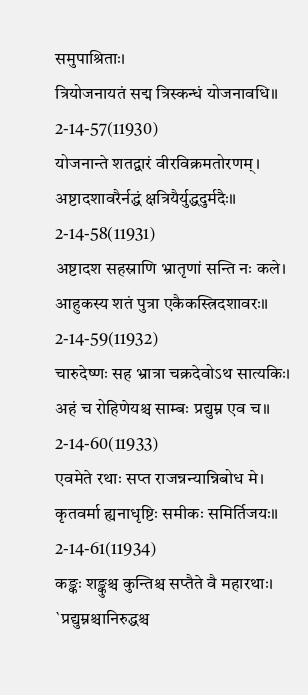समुपाश्रिताः।
त्रियोजनायतं सद्म त्रिस्कन्धं योजनावधि॥ 2-14-57(11930)
योजनान्ते शतद्वारं वीरविक्रमतोरणम्।
अष्टादशावरैर्नद्धं क्षत्रियैर्युद्धदुर्मदैः॥ 2-14-58(11931)
अष्टादश सहस्राणि भ्रातृणां सन्ति नः कले।
आहुकस्य शतं पुत्रा एकैकस्त्रिदशावरः॥ 2-14-59(11932)
चारुदेष्णः सह भ्रात्रा चक्रदेवोऽथ सात्यकिः।
अहं च रोहिणेयश्च साम्बः प्रद्युम्न एव च॥ 2-14-60(11933)
एवमेते रथाः सप्त राजन्नन्यान्निबोध मे।
कृतवर्मा ह्यनाधृष्टिः समीकः समिर्तिजयः॥ 2-14-61(11934)
कङ्कः शङ्कुश्च कुन्तिश्च सप्तैते वै महारथाः।
`प्रद्युम्नश्चानिरुद्धश्च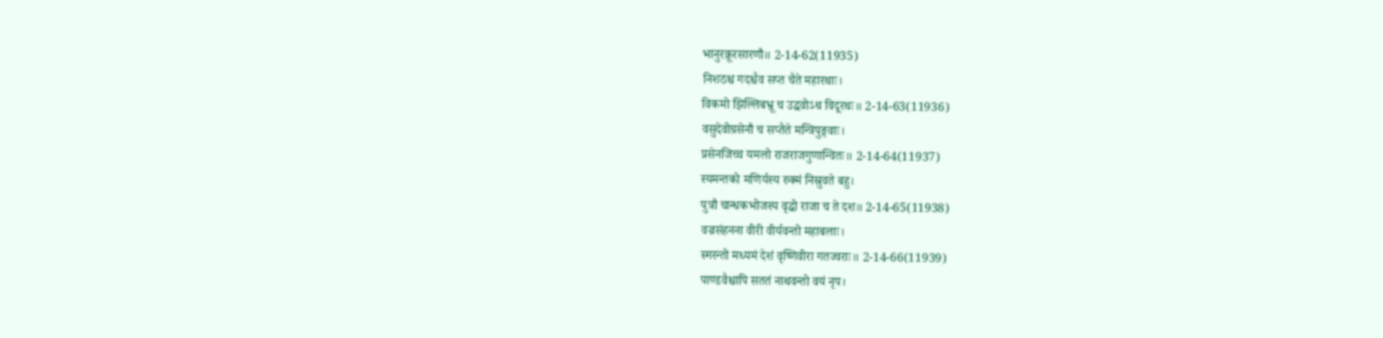भानुरक्रूरसारणौ॥ 2-14-62(11935)
निशठश्च गदश्चैव सप्त चैते महारथाः।
विकमो झिल्लिबभ्रू च उद्धवोऽथ विदूरथः॥ 2-14-63(11936)
वसुदेवोग्रसेनौ च सप्तैते मन्त्रिपुङ्गवाः।
प्रसेनजिच्च यमलो राजराजगुणान्वितः॥ 2-14-64(11937)
स्यमन्तको मणिर्यस्य रुक्मं निस्रुवते बहु।
पुत्रौ चान्धकभोजस्य वृद्धो राजा च ते दश॥ 2-14-65(11938)
वज्रसंहनना वीरी वीर्यवन्तो महाबलाः।
स्मरन्तो मध्यमं देशं वृष्णिवीरा गतज्वराः॥ 2-14-66(11939)
पाण्डवैश्चापि सततं नाथवन्तो वयं नृप।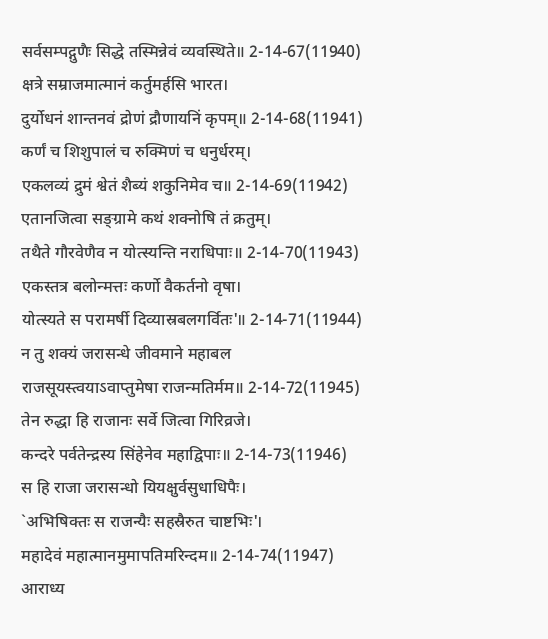सर्वसम्पद्गुणैः सिद्धे तस्मिन्नेवं व्यवस्थिते॥ 2-14-67(11940)
क्षत्रे सम्राजमात्मानं कर्तुमर्हसि भारत।
दुर्योधनं शान्तनवं द्रोणं द्रौणायनिं कृपम्॥ 2-14-68(11941)
कर्णं च शिशुपालं च रुक्मिणं च धनुर्धरम्।
एकलव्यं द्रुमं श्वेतं शैब्यं शकुनिमेव च॥ 2-14-69(11942)
एतानजित्वा सङ्ग्रामे कथं शक्नोषि तं क्रतुम्।
तथैते गौरवेणैव न योत्स्यन्ति नराधिपाः॥ 2-14-70(11943)
एकस्तत्र बलोन्मत्तः कर्णो वैकर्तनो वृषा।
योत्स्यते स परामर्षी दिव्यास्रबलगर्वितः'॥ 2-14-71(11944)
न तु शक्यं जरासन्धे जीवमाने महाबल
राजसूयस्त्वयाऽवाप्तुमेषा राजन्मतिर्मम॥ 2-14-72(11945)
तेन रुद्धा हि राजानः सर्वे जित्वा गिरिव्रजे।
कन्दरे पर्वतेन्द्रस्य सिंहेनेव महाद्विपाः॥ 2-14-73(11946)
स हि राजा जरासन्धो यियक्षुर्वसुधाधिपैः।
`अभिषिक्तः स राजन्यैः सहस्रैरुत चाष्टभिः'।
महादेवं महात्मानमुमापतिमरिन्दम॥ 2-14-74(11947)
आराध्य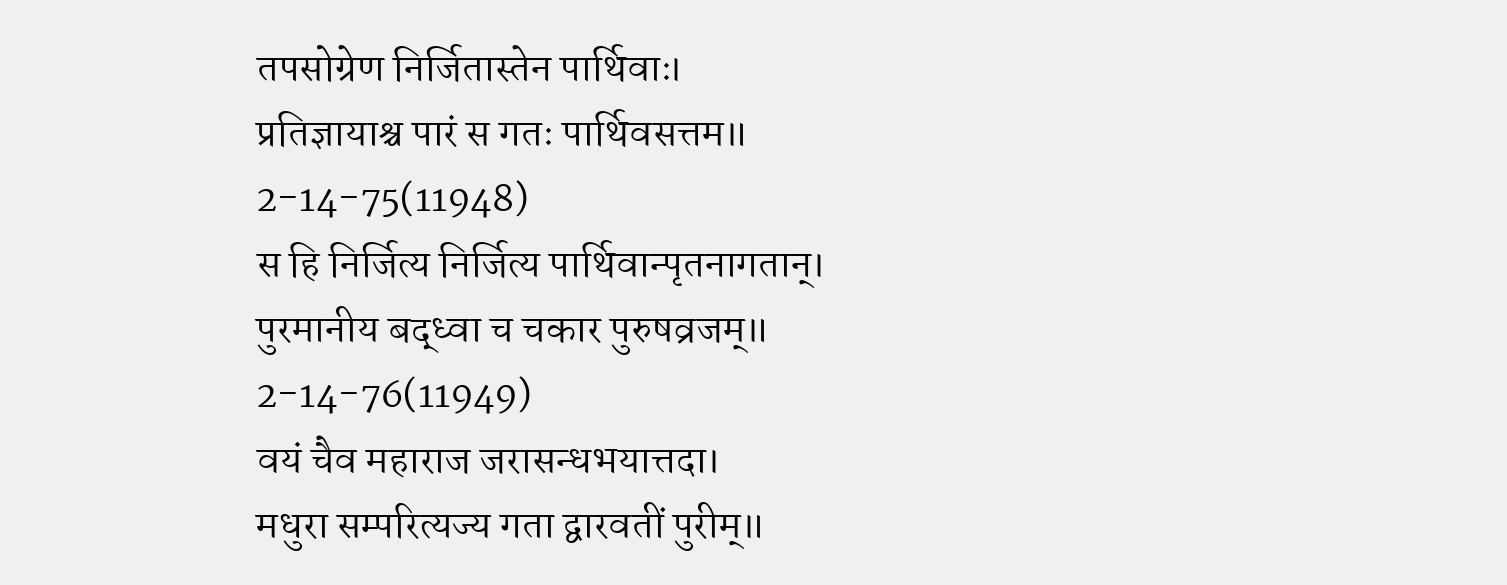तपसोग्रेण निर्जितास्तेन पार्थिवाः।
प्रतिज्ञायाश्च पारं स गतः पार्थिवसत्तम॥ 2-14-75(11948)
स हि निर्जित्य निर्जित्य पार्थिवान्पृतनागतान्।
पुरमानीय बद्ध्वा च चकार पुरुषव्रजम्॥ 2-14-76(11949)
वयं चैव महाराज जरासन्धभयात्तदा।
मधुरा सम्परित्यज्य गता द्वारवतीं पुरीम्॥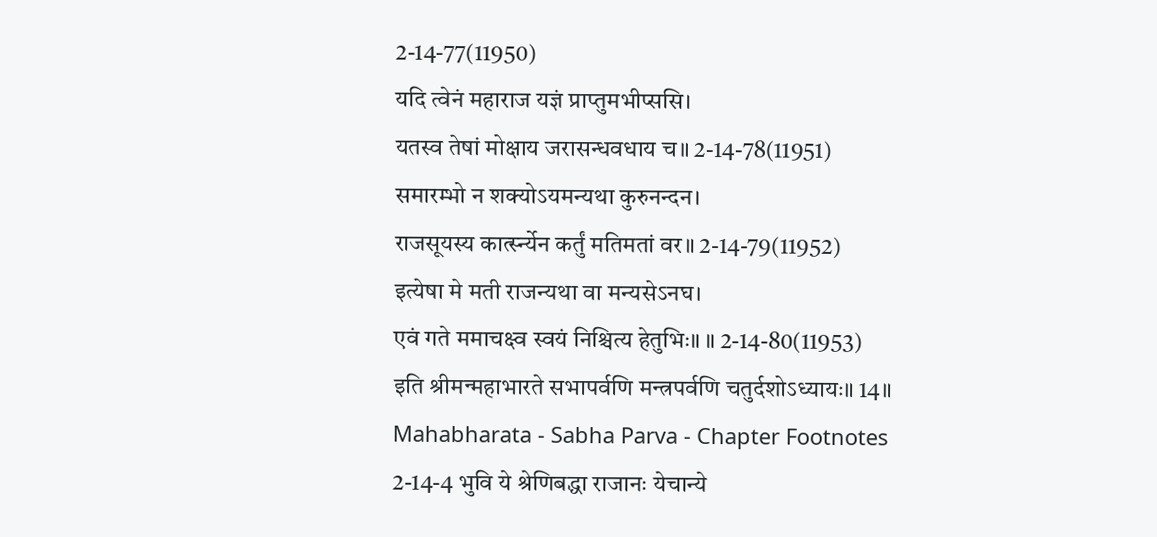2-14-77(11950)
यदि त्वेनं महाराज यज्ञं प्राप्तुमभीप्ससि।
यतस्व तेषां मोक्षाय जरासन्धवधाय च॥ 2-14-78(11951)
समारम्भो न शक्योऽयमन्यथा कुरुनन्दन।
राजसूयस्य कार्त्स्न्येन कर्तुं मतिमतां वर॥ 2-14-79(11952)
इत्येषा मे मती राजन्यथा वा मन्यसेऽनघ।
एवं गते ममाचक्ष्व स्वयं निश्चित्य हेतुभिः॥ ॥ 2-14-80(11953)
इति श्रीमन्महाभारते सभापर्वणि मन्त्रपर्वणि चतुर्दशोऽध्यायः॥ 14॥
Mahabharata - Sabha Parva - Chapter Footnotes
2-14-4 भुवि ये श्रेणिबद्धा राजानः येचान्ये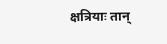क्षत्रियाः तान्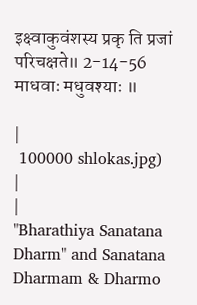इक्ष्वाकुवंशस्य प्रकृ ति प्रजां परिचक्षते॥ 2-14-56 माधवाः मधुवश्याः ॥

|
 100000 shlokas.jpg)
|
|
"Bharathiya Sanatana Dharm" and Sanatana Dharmam & Dharmo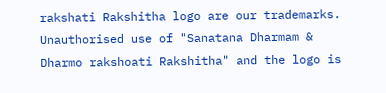rakshati Rakshitha logo are our trademarks. Unauthorised use of "Sanatana Dharmam & Dharmo rakshoati Rakshitha" and the logo is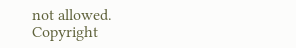not allowed. Copyright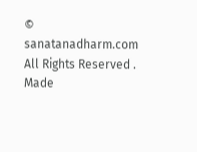© sanatanadharm.com All Rights Reserved . Made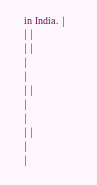in India. |
| |
| |
|
|
| |
|
|
| |
|
|